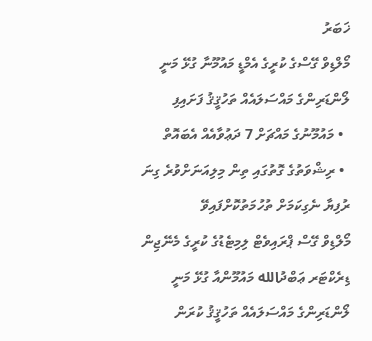ޚަބަރު
މޯލްޑިވް ގޭސްގެ ކުރީގެ އެމްޑީ މައުމޫނާ ގުޅޭ މަނީ ލޯންޑަރިންގެ މައްސަލައެއް ތަހުޤީޤު ފަށައިފި
  • މައުމޫނުގެ މައްޗަށް 7 ދަޢުވާއެއް އެބައޮތް
  • ރިޝްވަތުގެ ގޮތުގައި ތިން މިލިއަނަށްވުރެ ގިނަ ރުފިޔާ ނެގިކަމަށް ތުހުމަތުކޮށްފައިވޭ
މޯލްޑިވް ގޭސް ޕްރައިވެޓް ލިމިޓެޑުގެ ކުރީގެ މެނޭޖިން ޑިރެކްޓަރ ޢަބްދުالله މައުމޫންއާ ގުޅޭ މަނީ ލޯންޑަރިންގެ މައްސަލައެއް ތަހުޤީޤު ކުރަން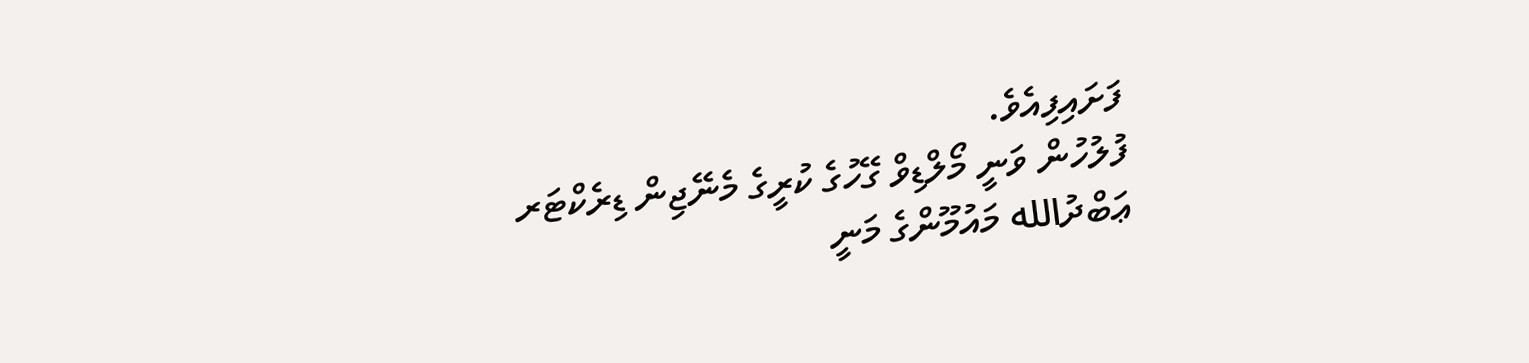ފަށައިފިއެވެ.
ފުލުހުން ވަނީ މޯލްޑިވް ގޭހުގެ ކުރީގެ މެނޭޖިން ޑިރެކްޓަރ ޢަބްދުالله މައުމޫންގެ މަނީ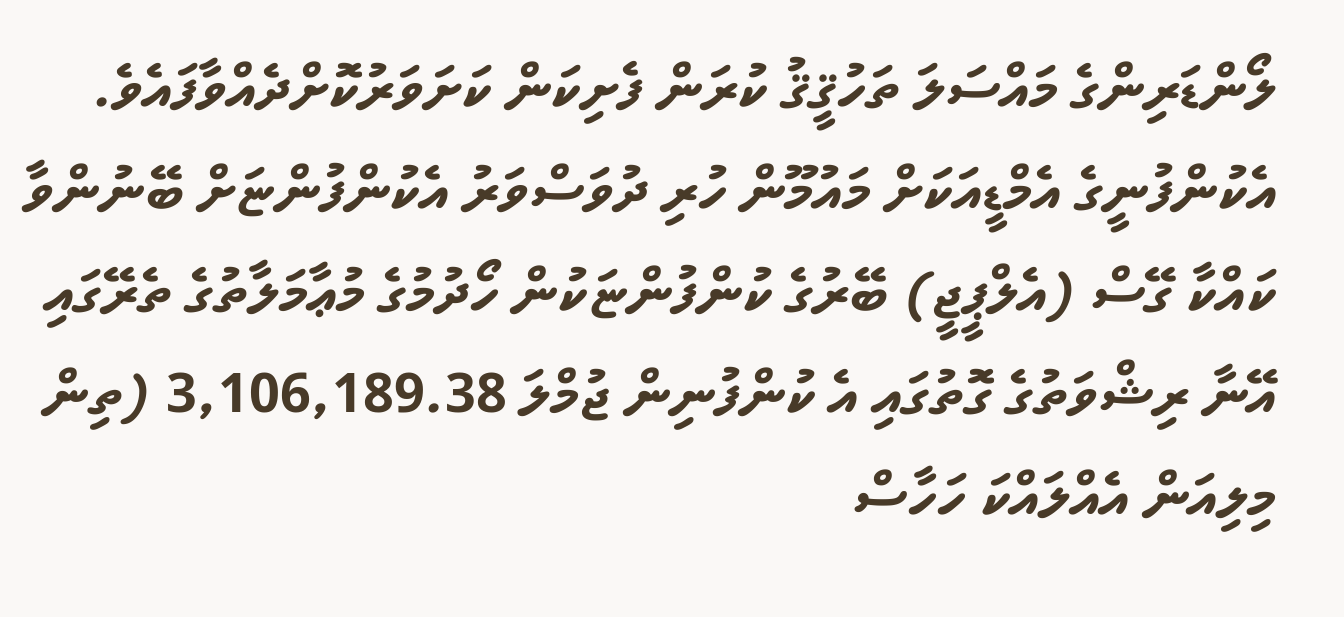ލޯންޑަރިންގެ މައްސަލަ ތަހުޤީޤު ކުރަން ފެށިކަން ކަށަވަރުކޮށްދެއްވާފައެވެ.
އެކުންފުނީގެ އެމްޑީއަކަށް މައުމޫން ހުރި ދުވަސްވަރު އެކުންފުންޏަށް ބޭނުންވާ ކައްކާ ގޭސް (އެލްޕީޖީ) ބޭރުގެ ކުންފުންޏަކުން ހޯދުމުގެ މުޢާމަލާތުގެ ތެރޭގައި އޭނާ ރިޝްވަތުގެ ގޮތުގައި އެ ކުންފުނިން ޖުމްލަ 3,106,189.38 (ތިން މިލިއަން އެއްލައްކަ ހަހާސް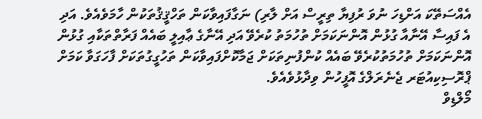އެއްސަތޭކަ އަށްޑިހަ ނުވަ ރުފިޔާ ތިރީސް އަށް ލާރި) ނަގާފައިވާކަން ތަހްޤީޤުތަކުން ހާމަވެއެވެ. އަދި އެ ފައިސާ އޭނާއާ ގުޅުން އޮންނަކަމަށް ތުހުމަތު ކުރެވޭ އަދި އޭނާގެ ޢާއިލީ ބައެއް ފަރާތްތަކާއި ގުޅުން އޮންނަކަމަށް ތުހުމަތުކުރެވޭ ބައެއް ކުންފުނިތަކަށް ޖަމާކޮށްފައިވާކަން ތަހުގީގުތަކަށް ފާހަގަވާ ކަމަށް ޕްރޮސިކިއުޓަރ ޖެނެރަލްގެ އޮފީހުން ވިދާޅުވެއެވެ.
މޯލްޑިވް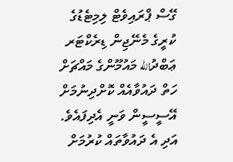ގޭސް ޕްރައިވެޓް ލިމިޓެޑުގެ ކުރީގެ މެނޭޖިން ޑިރެކްޓަރ ޢަބްދުالله މައުމޫންގެ މައްޗަށް ހަތް ދައުވާއެއް ކޮށްދިނުމަށް އޭސީސީން ވަނީ އެދިފައެވެ. އަދި އެ ދައުވާތައް ކުރުމަށް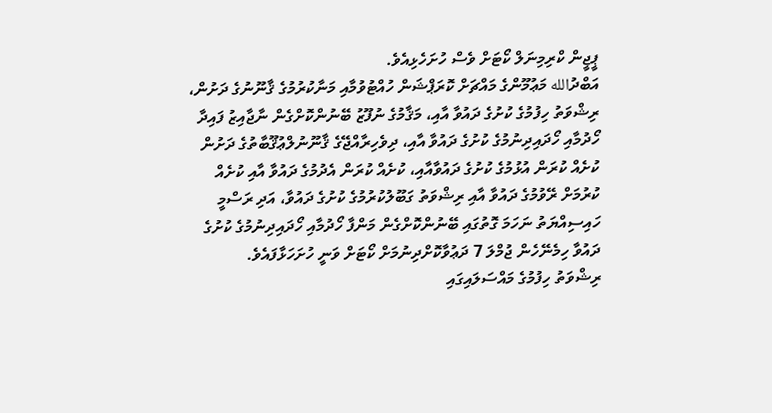ޕީޖީން ކްރިމިނަލް ކޯޓަށް ވެސް ހުށަހެޅިއެވެ.
އަބްދުالله މަޢުމޫންގެ މައްޗަށް ކޮރަޕްޝަން ހުއްޓުވުމާއި މަނާކުރުމުގެ ޤާނޫނުގެ ދަށުން، ރިޝްވަތު ހިފުމުގެ ކުށުގެ ދައުވާ އާއި، މަޤާމުގެ ނުފޫޒު ބޭނުންކޮށްގެން ނާޖާއިޒު ފައިދާ ހޯދުމާއި ހޯދައިދިނުމުގެ ކުށުގެ ދައުވާ އާއި، ދިވެހިރާއްޖޭގެ ޤާނޫނުލްޢުޤޫބާތުގެ ދަށުން ކުށެއް ކުރަން އުޅުމުގެ ކުށުގެ ދައުވާއާއި، ކުށެއް ކުރަން އެދުމުގެ ދައުވާ އާއި ކުށެއް ކުރުމަށް ރޭވުމުގެ ދައުވާ އާއި ރިޝްވަތު ގަބޫލުކުރުމުގެ ކުށުގެ ދައުވާ، އަދި ރަސްމީ ހައިސިއްޔަތު ނަހަމަ ގޮތުގައި ބޭނުންކޮށްގެން މަންފާ ހޯދުމާއި ހޯދައިދިނުމުގެ ކުށުގެ ދައުވާ ހިމެނޭހެން ޖުމްލަ 7 ދަޢުވާކޮށްދިނުމަށް ކޯޓަށް ވަނީ ހުށަހަޅާފައެވެ.
ރިޝްވަތު ހިފުމުގެ މައްސަލައިގައި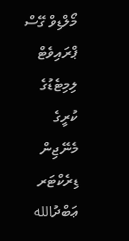މޯލްޑިވް ގޭސް ޕްރައިވެޓް ލިމިޓެޑުގެ ކުރީގެ މެނޭޖިން ޑިރެކްޓަރ ޢަބްދުالله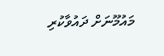މައުމޫނަށް ދައުވާކުރި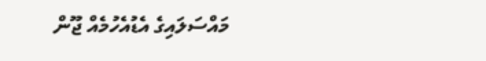މައްސަލައިގެ އެޑުއެހުމެއް ޖޫން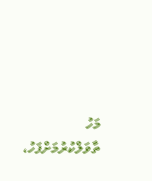މަހު ތާވަލްކުރުމަށްފަހު،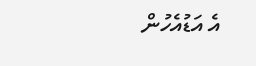އެ އަޑުއެހުން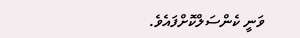ވަނީ ކެންސަލްކޮށްފައެވެ.